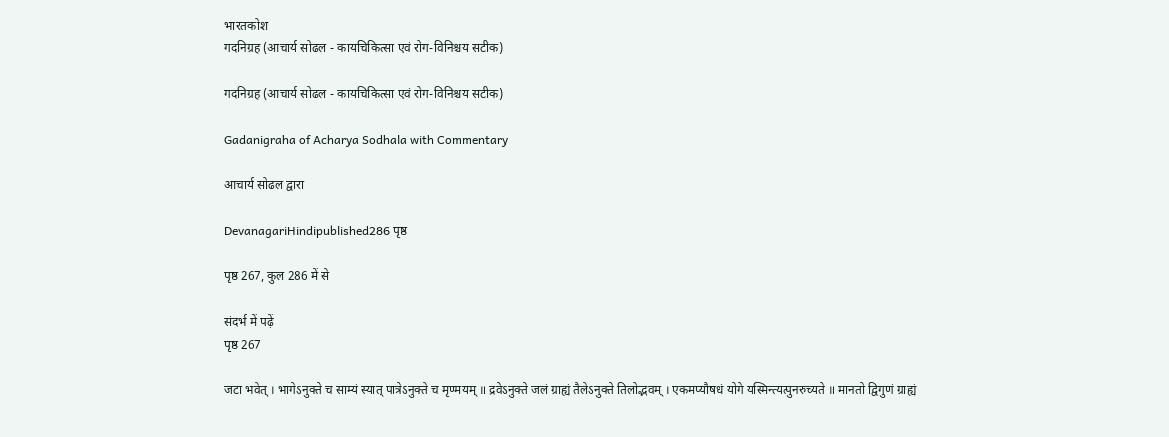भारतकोश
गदनिग्रह (आचार्य सोढल - कायचिकित्सा एवं रोग-विनिश्चय सटीक)

गदनिग्रह (आचार्य सोढल - कायचिकित्सा एवं रोग-विनिश्चय सटीक)

Gadanigraha of Acharya Sodhala with Commentary

आचार्य सोढल द्वारा

DevanagariHindipublished286 पृष्ठ

पृष्ठ 267, कुल 286 में से

संदर्भ में पढ़ें
पृष्ठ 267

जटा भवेत् । भागेऽनुक्ते च साम्यं स्यात् पात्रेऽनुक्ते च मृण्मयम् ॥ द्रवेऽनुक्ते जलं ग्राह्यं तैलेऽनुक्ते तिलोद्भवम् । एकमप्यौषधं योगे यस्मिन्त्यत्पुनरुच्यते ॥ मानतो द्विगुणं ग्राह्यं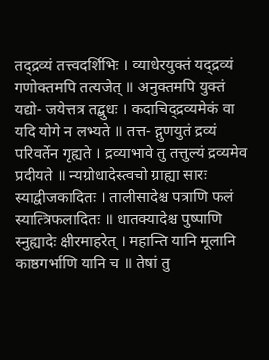तद्द्रव्यं तत्त्वदर्शिभिः । व्याधेरयुक्तं यद्द्रव्यं गणोक्तमपि तत्यजेत् ॥ अनुक्तमपि युक्तं यद्यो- जयेत्तत्र तद्बुधः । कदाचिद्द्रव्यमेकं वा यदि योगे न लभ्यते ॥ तत्त- द्गुणयुतं द्रव्यं परिवर्तेन गृह्यते । द्रव्याभावे तु तत्तुल्यं द्रव्यमेव प्रदीयते ॥ न्यग्रोधादेस्त्वचो ग्राह्या सारः स्याद्वीजकादितः । तालीसादेश्च पत्राणि फलं स्यात्त्रिफलादितः ॥ धातक्यादेश्च पुष्पाणि स्नुह्यादेः क्षीरमाहरेत् । महान्ति यानि मूलानि काष्ठगर्भाणि यानि च ॥ तेषां तु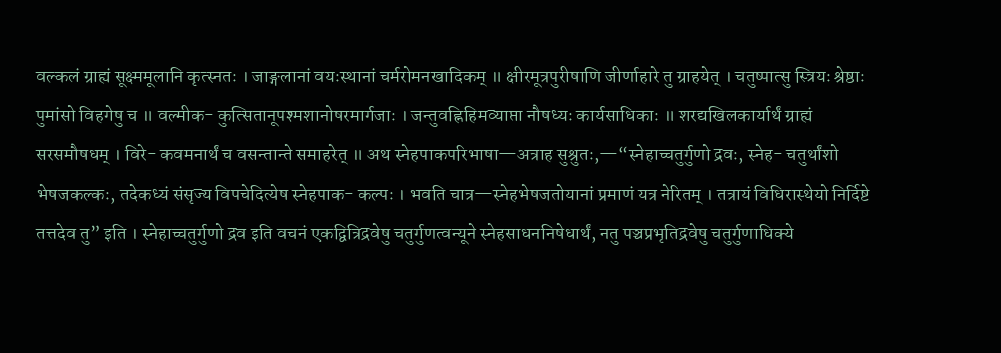वल्कलं ग्राह्यं सूक्ष्ममूलानि कृत्स्नतः । जाङ्गलानां वयःस्थानां चर्मरोमनखादिकम् ॥ क्षीरमूत्रपुरीषाणि जीर्णाहारे तु ग्राहयेत् । चतुष्पात्सु स्त्रियः श्रेष्ठाः पुमांसो विहगेषु च ॥ वल्मीक- कुत्सितानूपश्मशानोषरमार्गजाः । जन्तुवह्निहिमव्याप्ता नौषध्यः कार्यसाधिकाः ॥ शरद्यखिलकार्यार्थं ग्राह्यं सरसमौषधम् । विरे- कवमनार्थं च वसन्तान्ते समाहरेत् ॥ अथ स्नेहपाकपरिभाषा—अत्राह सुश्रुतः,—“स्नेहाच्चतुर्गुणो द्रवः, स्नेह- चतुर्थांशो भेषजकल्कः, तदेकध्यं संसृज्य विपचेदित्येष स्नेहपाक- कल्पः । भवति चात्र—स्नेहभेषजतोयानां प्रमाणं यत्र नेरितम् । तत्रायं विधिरास्थेयो निर्दिष्टे तत्तदेव तु” इति । स्नेहाच्चतुर्गुणो द्रव इति वचनं एकद्वित्रिद्रवेषु चतुर्गुणत्वन्यूने स्नेहसाधननिषेधार्थं, नतु पञ्चप्रभृतिद्रवेषु चतुर्गुणाधिक्ये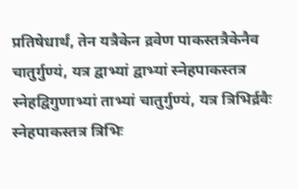प्रतिषेधार्थं, तेन यत्रैकेन द्रवेण पाकस्तत्रैकेनैव चातुर्गुण्यं, यत्र द्वाभ्यां द्वाभ्यां स्नेहपाकस्तत्र स्नेहद्विगुणाभ्यां ताभ्यां चातुर्गुण्यं, यत्र त्रिभिर्द्रवैः स्नेहपाकस्तत्र त्रिभिः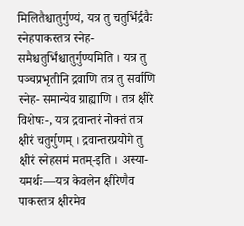मिलितैश्चातुर्गुण्यं, यत्र तु चतुर्भिर्द्रवैः स्नेहपाकस्तत्र स्नेह- समैश्चतुर्भिंश्चातुर्गुण्यमिति । यत्र तु पञ्चप्रभृतीनि द्रवाणि तत्र तु सर्वाणि स्नेह- समान्येव ग्राह्याणि । तत्र क्षीरे विशेषः-, यत्र द्रवान्तरं नोक्तं तत्र क्षीरं चतुर्गुणम् । द्रवान्तरप्रयोगे तु क्षीरं स्नेहसमं मतम्-इति । अस्या- यमर्थः—यत्र केवलेन क्षीरेणैव पाकस्तत्र क्षीरमेव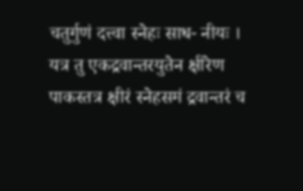चतुर्गुणं दत्त्वा स्नेहः साध- नीयः । यत्र तु एकद्रवान्तरयुतेन क्षीरेण पाकस्तत्र क्षीरं स्नेहसमं द्रवान्तरं च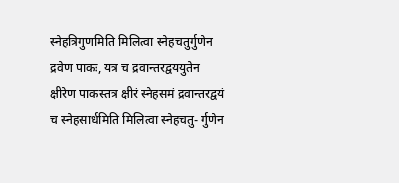स्नेहत्रिगुणमिति मिलित्वा स्नेहचतुर्गुणेन द्रवेण पाकः, यत्र च द्रवान्तरद्वययुतेन क्षीरेण पाकस्तत्र क्षीरं स्नेहसमं द्रवान्तरद्वयं च स्नेहसार्धमिति मिलित्वा स्नेहचतु- र्गुणेन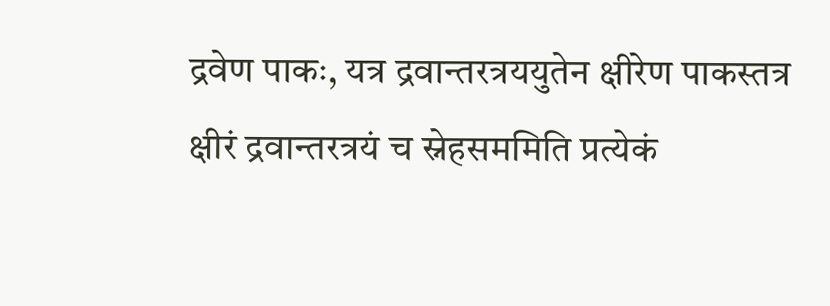द्रवेण पाकः, यत्र द्रवान्तरत्रययुतेन क्षीरेण पाकस्तत्र क्षीरं द्रवान्तरत्रयं च स्नेहसममिति प्रत्येकं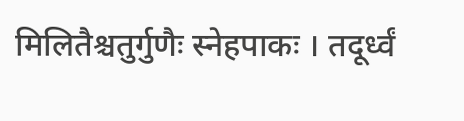मिलितैश्चतुर्गुणैः स्नेहपाकः । तदूर्ध्वं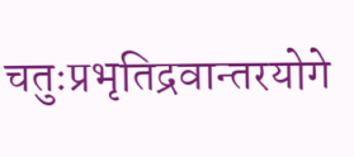चतुःप्रभृतिद्रवान्तरयोगे